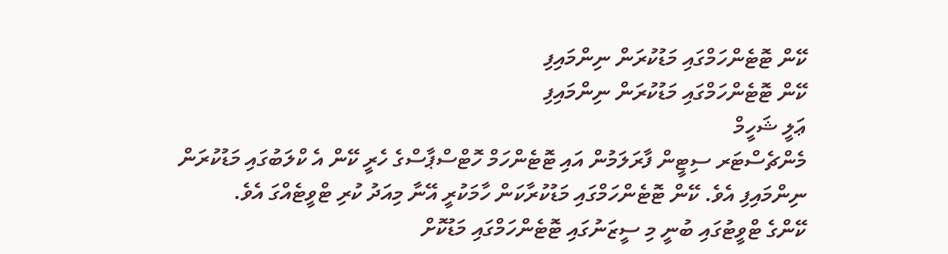ކޭން ޓޮޓެންހަމްގައި މަޑުކުރަން ނިންމައިފި
ކޭން ޓޮޓެންހަމްގައި މަޑުކުރަން ނިންމައިފި
ޢަލީ ޝަހީމް
މެންޗެސްޓަރ ސިޓީން ފާރަލަމުން އައި ޓޮޓެންހަމް ހޮޓްސްޕާސްގެ ހެރީ ކޭން އެ ކްލަބުގައި މަޑުކުރަން ނިންމައިފި އެވެ. ކޭން ޓޮޓެންހަމްގައި މަޑުކުރާކަން ހާމަކުރީ އޭނާ މިއަދު ކުރި ޓްވީޓެއްގަ އެވެ.
ކޭންގެ ޓްވީޓުގައި ބުނީ މި ސީޒަނުގައި ޓޮޓެންހަމްގައި މަޑުކޮށް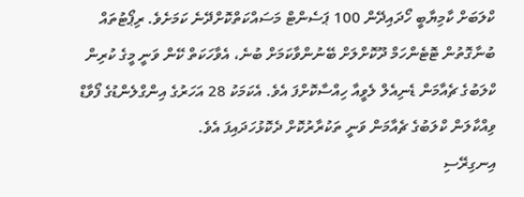ކްލަބަށް ކާމިޔާބީ ހޯދައިދޭން 100 ޕަސެންޓް މަސައްކަތްކޮށްދޭނެ ކަމަށެވެ. ރިޕޯޓުތައް ބުނާގޮތުން ޓޮޓެންހަމް ދޫކޮށްލަށް ބޭނުންވާކަމަށް ބުނެ، އެވާހަކަތް ކޭން ވަނީ މީގެ ކުރިން ކްލަބުގެ ޗެއާމަން ޑެނިއެލް ލެވީއާ ހިއްސާކޮށްފަ އެވެ. އެކަމަކު 28 އަހަރުގެ އިންގްލެންޑުގެ ފޯވާޑް ވިއްކާލަން ކްލަބުގެ ޗެއާމަން ވަނީ ތަކުރާރުކޮށް ދެކޮޅުހަދައިފަ އެވެ.
އިނގިރޭސި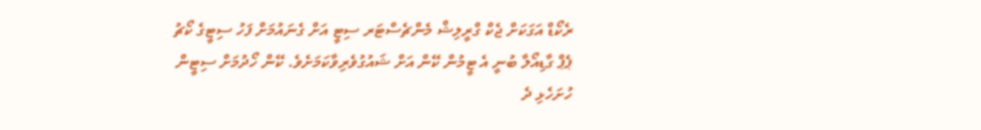ރެކޯޑް އަގަކަށް ޖެކް ގްރީލިޝް މެންޗެސްޓަރ ސިޓީ އަށް ގެނައުމަށް ފަހު ސިޓީގެ ކޯޗު ޕެޕް ގާޑިއޯލާ ބުނީ އެ ޓީމުން ކޭން އަށް ޝައުގުވެރިވާކަމަށެވެ. ކޭން ހޯދުމަށް ސިޓީން ހުށަހެޅި ދެ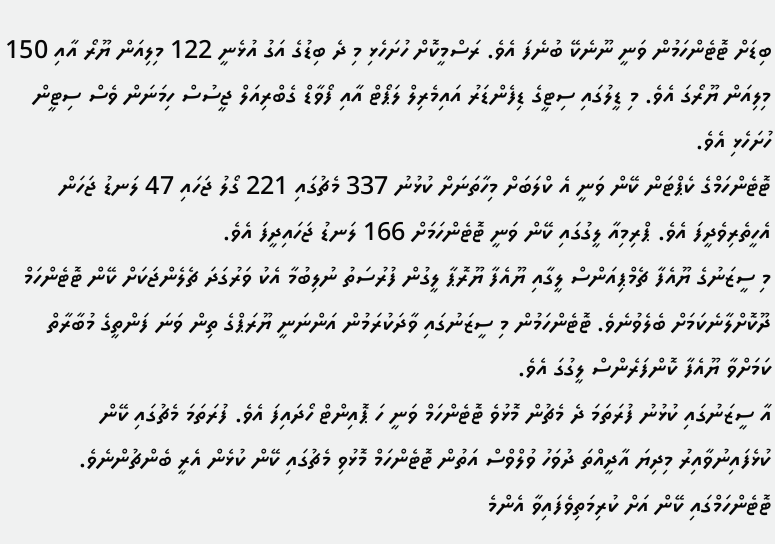ބިޑަށް ޓޮޓެންހަމުން ވަނީ ނޫނެކޭ ބުނެފަ އެވެ. ރަސްމީކޮށް ހުށަހެޅި މި ދެ ބިޑުގެ އަގު އުޅެނީ 122 މިލިއަން ޔޫރޯ އާއި 150 މިލިއަން ޔޫރޯގަ އެވެ. މި ޑީލުގައި ސިޓީގެ ޑިފެންޑަރު އައިމެރިލް ލަޕޯޓް އާއި ފޯވާޑް ގެބްރިއަލް ޖީސުސް ހިމަނަން ވެސް ސިޓީން ހުށަހެޅި އެވެ.
ޓޮޓެންހަމްގެ ކެޕްޓަން ކޭން ވަނީ އެ ކްލަބަށް މިހާތަނަށް ކުޅުނު 337 މެޗުގައި 221 ގޯލު ޖަހައި 47 ލަނޑު ޖަހަން އެހީތެރިވެދީފަ އެވެ. ޕްރިމިއާ ލީގުގައި ކޭން ވަނީ ޓޮޓެންހަމަށް 166 ލަނޑު ޖަހައިދީފަ އެވެ.
މި ސީޒަނުގެ ޔޫއެފާ ޗެމްޕިއަންސް ލީގާއި ޔޫއެފާ ޔޫރޮޕާ ލީގުން ފުރުސަތު ނުލިބުމާ އެކު ވަރުގަދަ ޗެލެންޖަކަށް ކޭން ޓޮޓެންހަމް ދޫކޮށްލާނެކަމަށް ބެލެވުނެވެ. ޓޮޓެންހަމުން މި ސީޒަނުގައި ވާދަކުރަމުން އަންނަނީ ޔޫރަޕްގެ ތިން ވަނަ ފަންތީގެ މުބާރާތް ކަމަށްވާ ޔޫއެފާ ކޮންފަރެންސް ލީގުގަ އެވެ.
އާ ސީޒަނުގައި ކުޅުނު ފުރަތަމަ ދެ މެޗުން މޮޅުވެ ޓޮޓެންހަމް ވަނީ ހަ ޕޮއިންޓް ހޯދައިފަ އެވެ. ފުރަތަމަ މެޗުގައި ކޭން ކުޅެފައިނުވާއިރު މިދިޔަ އާދީއްތަ ދުވަހު ވުލްވްސް އަތުން ޓޮޓެންހަމް މޮޅުވި މެޗުގައި ކޭން ކުޅެން އެރީ ބެންޗުންނެވެ.
ޓޮޓެންހަމްގައި ކޭން އަށް ކުރިމަތިވެފައިވާ އެންމެ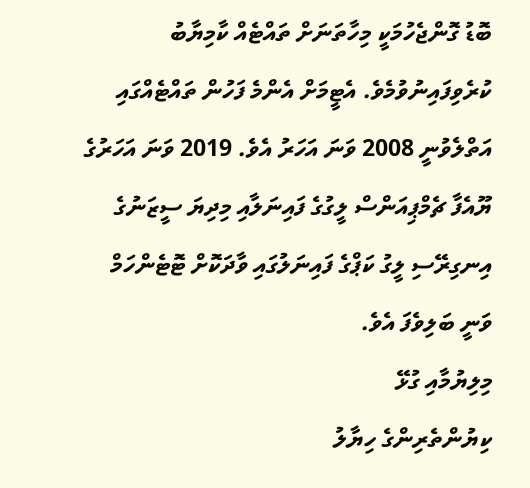ބޮޑު ގޮންޖެހުމަކީ މިހާތަނަށް ތައްޓެއް ކާމިޔާބު ކުރެވިފައިނުވުމެވެ. އެޓީމަށް އެންމެ ފަހުން ތައްޓެއްގައި އަތްލެވުނީ 2008 ވަނަ އަހަރު އެވެ. 2019 ވަނަ އަހަރުގެ ޔޫއެފާ ޗެމްޕިއަންސް ލީގުގެ ފައިނަލާއި މިދިޔަ ސީޒަނުގެ އިނގިރޭސި ލީގު ކަޕްގެ ފައިނަލުގައި ވާދަކޮށް ޓޮޓެންހަމް ވަނީ ބަލިވެފަ އެވެ.
މިލިޔުމާއި ގުޅޭ
ކިޔުންތެރިންގެ ހިޔާލު